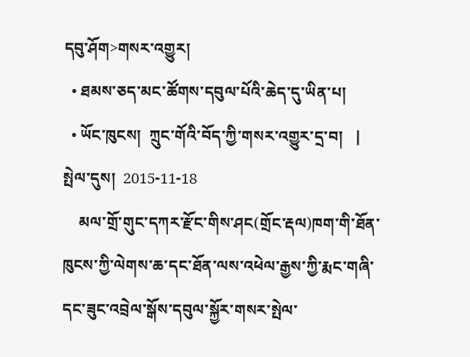དབུ་ཤོག>གསར་འགྱུར།
  • ཐམས་ཅད་མང་ཚོགས་དབུལ་པོའི་ཆེད་དུ་ཡིན་པ།
  • ཡོང་ཁུངས།  ཀྲུང་གོའི་བོད་ཀྱི་གསར་འགྱུར་དྲ་བ།   |     སྤེལ་དུས།  2015-11-18
    མལ་གྲོ་གུང་དཀར་རྫོང་གིས་ཤང(གྲོང་རྡལ)ཁག་གི་ཐོན་ཁུངས་ཀྱི་ལེགས་ཆ་དང་ཐོན་ལས་འཕེལ་རྒྱས་ཀྱི་རྨང་གཞི་དང་ཟུང་འབྲེལ་སྒོས་དབུལ་སྐྱོར་གསར་སྤེལ་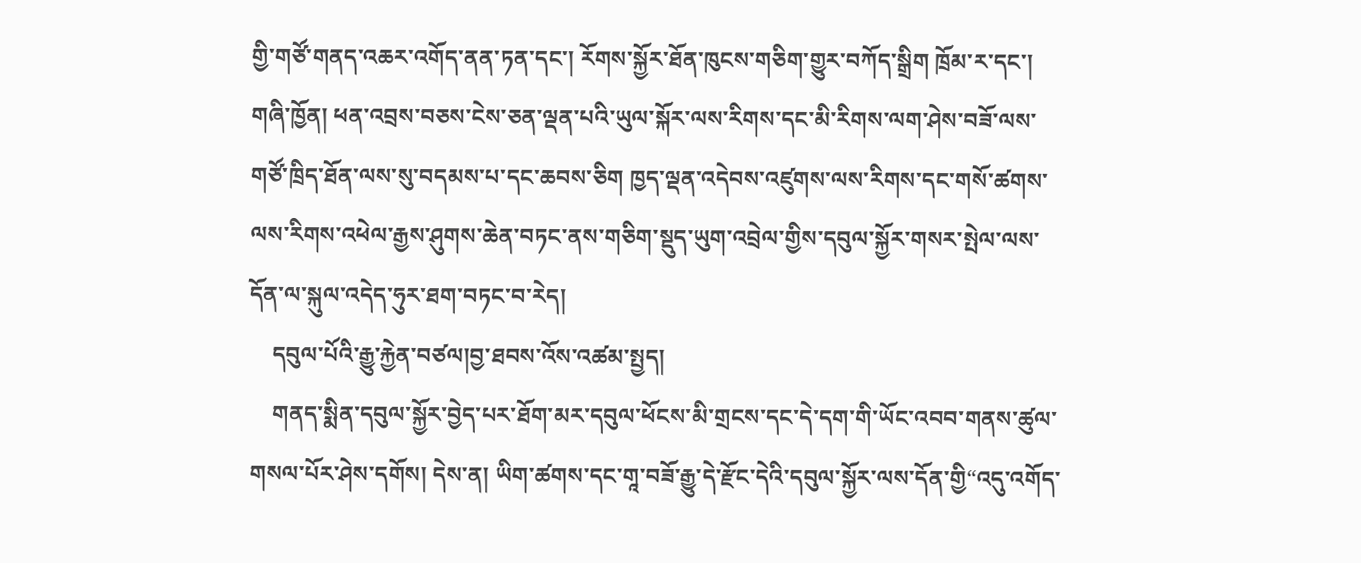གྱི་གཙོ་གནད་འཆར་འགོད་ནན་ཏན་དང་། རོགས་སྐྱོར་ཐོན་ཁུངས་གཅིག་གྱུར་བཀོད་སྒྲིག ཁྲོམ་ར་དང་། གཞི་ཁྱོན། ཕན་འབྲས་བཅས་ངེས་ཅན་ལྡན་པའི་ཡུལ་སྐོར་ལས་རིགས་དང་མི་རིགས་ལག་ཤེས་བཟོ་ལས་གཙོ་ཁྲིད་ཐོན་ལས་སུ་བདམས་པ་དང་ཆབས་ཅིག ཁྱད་ལྡན་འདེབས་འཛུགས་ལས་རིགས་དང་གསོ་ཚགས་ལས་རིགས་འཕེལ་རྒྱས་ཤུགས་ཆེན་བཏང་ནས་གཅིག་སྡུད་ཡུག་འབྲེལ་གྱིས་དབུལ་སྐྱོར་གསར་སྤེལ་ལས་དོན་ལ་སྐུལ་འདེད་ཧུར་ཐག་བཏང་བ་རེད།
    དབུལ་པོའི་རྒྱུ་རྐྱེན་བཙལ།བྱ་ཐབས་འོས་འཚམ་སྤྱད།
    གནད་སྨིན་དབུལ་སྐྱོར་བྱེད་པར་ཐོག་མར་དབུལ་ཕོངས་མི་གྲངས་དང་དེ་དག་གི་ཡོང་འབབ་གནས་ཚུལ་གསལ་པོར་ཤེས་དགོས། དེས་ན། ཡིག་ཚགས་དང་གཱ་བཟོ་རྒྱུ་དེ་རྫོང་དེའི་དབུལ་སྐྱོར་ལས་དོན་གྱི“འདུ་འགོད་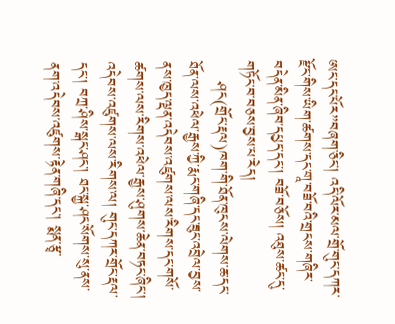ཨང་དང་པོར”བཞག་ཅིང། འདི་ལོར་མལ་གྲོ་གུང་དཀར་རྫོང་གིས་ཡིག་ཚགས་དང་གཱ་བཟོ་བའི་གྲངས་གཞིར་བདེན་མིན་ཞིབ་དཔྱད་དང་། བཟོ་བཅོས། འཐུས་ཚང་དུ་གཏོང་བ་བཅས་བྱས་པ་རེད།
    ཤང(གྲོང་རྡལ)ཁག་གི་ཐོན་ཁུངས་ལེགས་ཆ་དང་ཐོན་ལས་འཕེལ་རྒྱས་ཀྱི་རྨང་གཞི་དང་ཟུང་འབྲེལ་བྱས་ནས་ཁྱད་ལྡན་འདེབས་འཛུགས་ལས་རིགས་དང་གསོ་ཚགས་ལས་རིགས་འཕེལ་རྒྱས་ཤུགས་ཆེན་བཏང་ཞིང་། འདེབས་འཛུགས་ལས་རིགས་ལ། གུང་དཀར་གྲོང་རྡལ་དང་། བཀྲ་ཤིས་སྒང་ཤང་། ཐང་སྐྱ་ཤང་སོགས་སུ་ནས་ནག་འདེབས་འཛུགས་རྟེན་གཞི་དང་། སྨན་རྩྭ་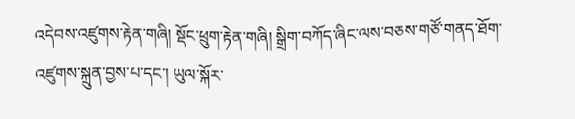འདེབས་འཛུགས་རྟེན་གཞི། སྡོང་ཕྲུག་རྟེན་གཞི། སྒྲིག་བཀོད་ཞིང་ལས་བཅས་གཙོ་གནད་ཐོག་འཛུགས་སྐྲུན་བྱས་པ་དང་། ཡུལ་སྐོར་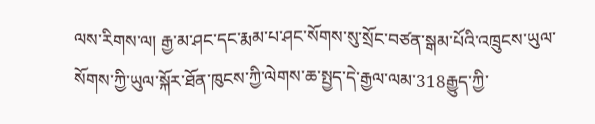ལས་རིགས་ལ། རྒྱ་མ་ཤང་དང་རྨམ་པ་ཤང་སོགས་སུ་སྲོང་བཙན་སྒམ་པོའི་འཁྲུངས་ཡུལ་སོགས་ཀྱི་ཡུལ་སྐོར་ཐོན་ཁུངས་ཀྱི་ལེགས་ཆ་སྤྱད་དེ་རྒྱལ་ལམ་318རྒྱུད་ཀྱི་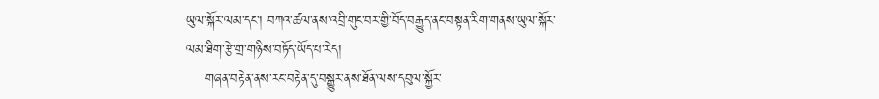ཡུལ་སྐོར་ལམ་དང་། བཀའ་ཚལ་ནས་འབྲི་གུང་བར་གྱི་བོད་བརྒྱུད་ནང་བསྟན་རིག་གནས་ཡུལ་སྐོར་ལམ་ཐིག་རྩེ་གྲ་གཉིས་བཏོད་ཡོད་པ་རེད།
    གཞན་བརྟེན་ནས་རང་བརྟེན་དུ་བསྒྱུར་ནས་ཐོན་ལས་དབུལ་སྐྱོར་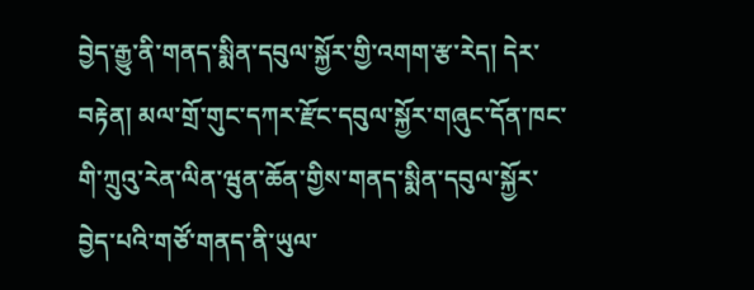བྱེད་རྒྱུ་ནི་གནད་སྨིན་དབུལ་སྐྱོར་གྱི་འགག་རྩ་རེད། དེར་བརྟེན། མལ་གྲོ་གུང་དཀར་རྫོང་དབུལ་སྐྱོར་གཞུང་དོན་ཁང་གི་ཀྲུའུ་རེན་ལིན་ཝུན་ཆོན་གྱིས་གནད་སྨིན་དབུལ་སྐྱོར་བྱེད་པའི་གཙོ་གནད་ནི་ཡུལ་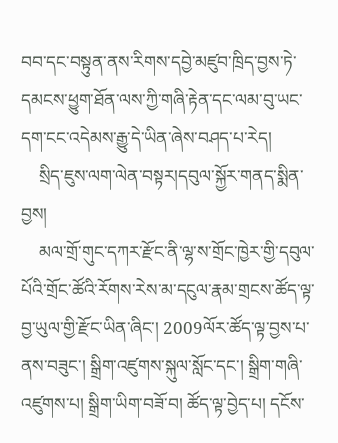བབ་དང་བསྟུན་ནས་རིགས་དབྱེ་མཛུབ་ཁྲིད་བྱས་ཏེ་དམངས་ཕྱུག་ཐོན་ལས་ཀྱི་གཞི་རྟེན་དང་ལམ་བུ་ཡང་དག་ངང་འདེམས་རྒྱུ་དེ་ཡིན་ཞེས་བཤད་པ་རེད།
    སྲིད་ཇུས་ལག་ལེན་བསྟར།དབུལ་སྐྱོར་གནད་སྨིན་བྱས།
    མལ་གྲོ་གུང་དཀར་རྫོང་ནི་ལྷ་ས་གྲོང་ཁྱེར་གྱི་དབུལ་པོའི་གྲོང་ཚོའི་རོགས་རེས་མ་དངུལ་རྣམ་གྲངས་ཚོད་ལྟ་བྱ་ཡུལ་གྱི་རྫོང་ཡིན་ཞིང་། 2009ལོར་ཚོད་ལྟ་བྱས་པ་ནས་བཟུང་། སྒྲིག་འཛུགས་སྐུལ་སློང་དང་། སྒྲིག་གཞི་འཛུགས་པ། སྒྲིག་ཡིག་བཟོ་བ། ཚོད་ལྟ་བྱེད་པ། དངོས་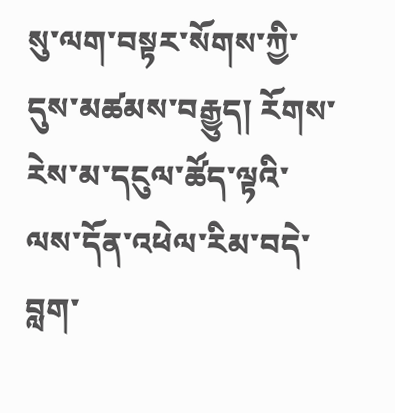སུ་ལག་བསྟར་སོགས་ཀྱི་དུས་མཚམས་བརྒྱུད། རོགས་རེས་མ་དངུལ་ཚོད་ལྟའི་ལས་དོན་འཕེལ་རིམ་བདེ་བླག་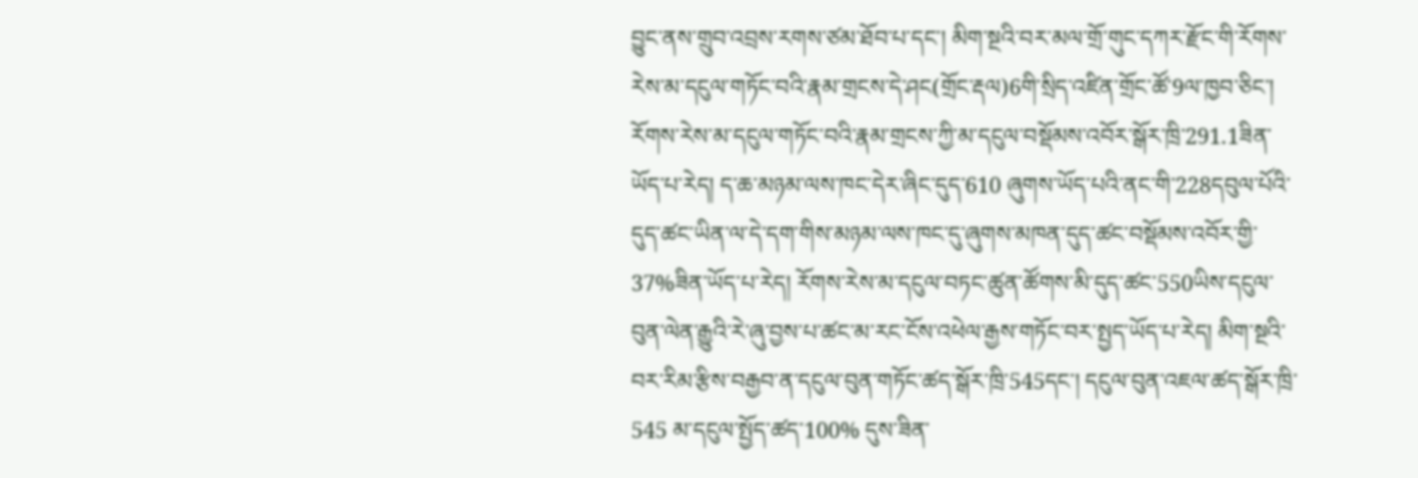བྱུང་ནས་གྲུབ་འབྲས་རགས་ཙམ་ཐོབ་པ་དང་། མིག་སྔའི་བར་མལ་གྲོ་གུང་དཀར་རྫོང་གི་རོགས་རེས་མ་དངུལ་གཏོང་བའི་རྣམ་གྲངས་དེ་ཤང(གྲོང་རྡལ)6གི་སྲིད་འཛིན་གྲོང་ཚོ་9ལ་ཁྱབ་ཅིང་། རོགས་རེས་མ་དངུལ་གཏོང་བའི་རྣམ་གྲངས་ཀྱི་མ་དངུལ་བསྡོམས་འབོར་སྒོར་ཁྲི་291.1ཟིན་ཡོད་པ་རེད། ད་ཆ་མཉམ་ལས་ཁང་དེར་ཞིང་དུད་610 ཞུགས་ཡོད་པའི་ནང་གི་228དབུལ་པོའི་དུད་ཚང་ཡིན་ལ་དེ་དག་གིས་མཉམ་ལས་ཁང་དུ་ཞུགས་མཁན་དུད་ཚང་བསྡོམས་འབོར་གྱི་37%ཟིན་ཡོད་པ་རེད། རོགས་རེས་མ་དངུལ་བཏང་ཚུན་ཚོགས་མི་དུད་ཚང་550ཡིས་དངུལ་བུན་ལེན་རྒྱུའི་རེ་ཞུ་བྱས་པ་ཚང་མ་རང་ངོས་འཕེལ་རྒྱས་གཏོང་བར་སྤྱད་ཡོད་པ་རེད། མིག་སྔའི་བར་རིམ་རྩིས་བརྒྱབ་ན་དངུལ་བུན་གཏོང་ཚད་སྒོར་ཁྲི་545དང་། དངུལ་བུན་འཇལ་ཚད་སྒོར་ཁྲི་545 མ་དངུལ་སྤྱོད་ཚད་100% དུས་ཟིན་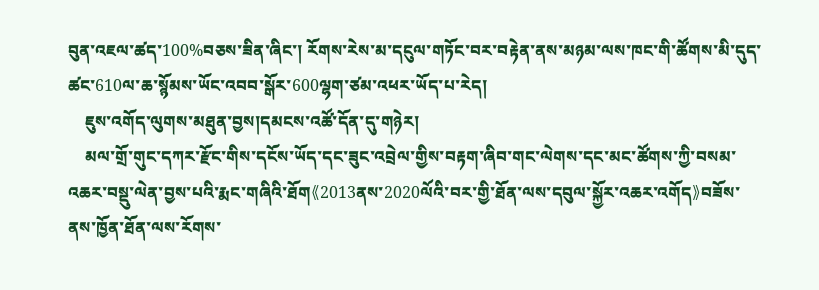བུན་འཇལ་ཚད་100%བཅས་ཟིན་ཞིང་། རོགས་རེས་མ་དངུལ་གཏོང་བར་བརྟེན་ནས་མཉམ་ལས་ཁང་གི་ཚོགས་མི་དུད་ཚང་610ལ་ཆ་སྙོམས་ཡོང་འབབ་སྒོར་600ལྷག་ཙམ་འཕར་ཡོད་པ་རེད།
    ཇུས་འགོད་ལུགས་མཐུན་བྱས།དམངས་འཚོ་དོན་དུ་གཉེར།
    མལ་གྲོ་གུང་དཀར་རྫོང་གིས་དངོས་ཡོད་དང་ཟུང་འབྲེལ་གྱིས་བརྟག་ཞིབ་གང་ལེགས་དང་མང་ཚོགས་ཀྱི་བསམ་འཆར་བསྡུ་ལེན་བྱས་པའི་རྨང་གཞིའི་ཐོག《2013ནས་2020ལོའི་བར་གྱི་ཐོན་ལས་དབུལ་སྐྱོར་འཆར་འགོད》བཟོས་ནས་ཁྱོན་ཐོན་ལས་རོགས་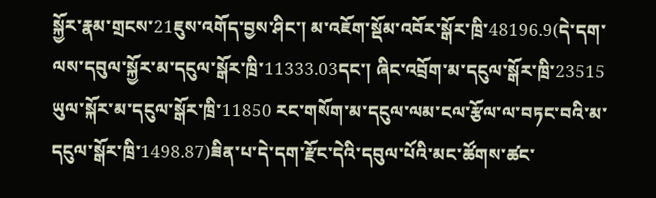སྐྱོར་རྣམ་གྲངས་21ཇུས་འགོད་བྱས་ཤིང་། མ་འཇོག་སྡོམ་འབོར་སྒོར་ཁྲི་48196.9(དེ་དག་ལས་དབུལ་སྐྱོར་མ་དངུལ་སྒོར་ཁྲི་11333.03དང་། ཞིང་འབྲོག་མ་དངུལ་སྒོར་ཁྲི་23515 ཡུལ་སྐོར་མ་དངུལ་སྒོར་ཁྲི་11850 རང་གསོག་མ་དངུལ་ལམ་ངལ་རྩོལ་ལ་བཏང་བའི་མ་དངུལ་སྒོར་ཁྲི་1498.87)ཟིན་པ་དེ་དག་རྫོང་དེའི་དབུལ་པོའི་མང་ཚོགས་ཚང་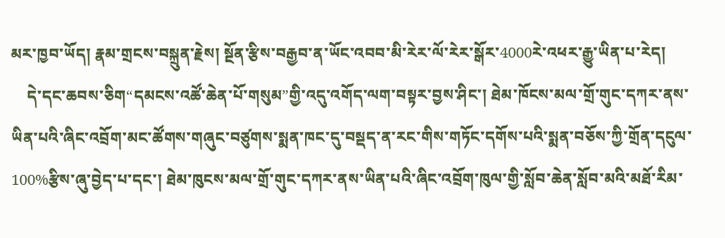མར་ཁྱབ་ཡོད། རྣམ་གྲངས་བསྐྲུན་རྗེས། སྔོན་རྩིས་བརྒྱབ་ན་ཡོང་འབབ་མི་རེར་ལོ་རེར་སྒོར་4000རེ་འཕར་རྒྱུ་ཡིན་པ་རེད།
    དེ་དང་ཆབས་ཅིག“དམངས་འཚོ་ཆེན་པོ་གསུམ”གྱི་འདུ་འགོད་ལག་བསྟར་བྱས་ཤིང་། ཐེམ་ཁོངས་མལ་གྲོ་གུང་དཀར་ནས་ཡིན་པའི་ཞིང་འབྲོག་མང་ཚོགས་གཞུང་བཙུགས་སྨན་ཁང་དུ་བསྡད་ན་རང་གིས་གཏོང་དགོས་པའི་སྨན་བཅོས་ཀྱི་གྲོན་དངུལ་100%རྩིས་ཞུ་བྱེད་པ་དང་། ཐེམ་ཁུངས་མལ་གྲོ་གུང་དཀར་ནས་ཡིན་པའི་ཞིང་འབྲོག་ཁུལ་གྱི་སློབ་ཆེན་སློབ་མའི་མཐོ་རིམ་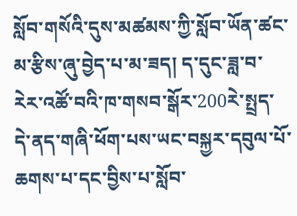སློབ་གསོའི་དུས་མཚམས་ཀྱི་སློབ་ཡོན་ཚང་མ་རྩིས་ཞུ་བྱེད་པ་མ་ཟད། ད་དུང་ཟླ་བ་རེར་འཚོ་བའི་ཁ་གསབ་སྒོར་200རེ་སྤྲད་དེ་ནད་གཞི་ཕོག་པས་ཡང་བསྐྱར་དབུལ་པོ་ཆགས་པ་དང་བྱིས་པ་སློབ་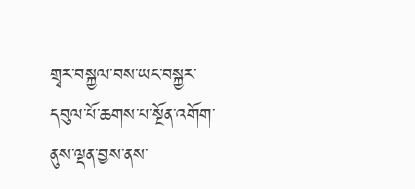གྲྭར་བསྐྱལ་བས་ཡང་བསྐྱར་དབུལ་པོ་ཆགས་པ་སྔོན་འགོག་ནུས་ལྡན་བྱས་ནས་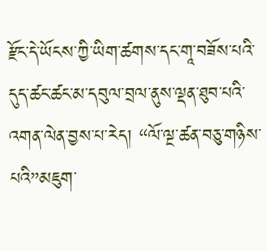རྫོང་དེ་ཡོངས་ཀྱི་ཡིག་ཚགས་དང་གཱ་བཟོས་པའི་དུད་ཚང་ཚང་མ་དབུལ་བྲལ་ནུས་ལྡན་ཐུབ་པའི་འགན་ལེན་བྱས་པ་རེད། “ལོ་ལྔ་ཚན་བཅུ་གཉིས་པའི”མཇུག་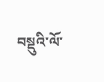བསྡུའི་ལོ་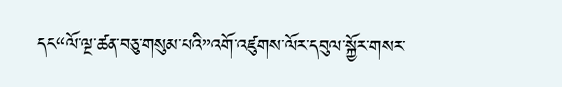དང“ལོ་ལྔ་ཚན་བཅུ་གསུམ་པའི”འགོ་འཛུགས་ལོར་དབུལ་སྐྱོར་གསར་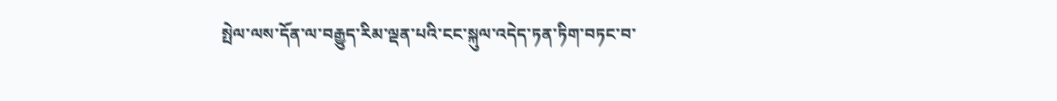སྤེལ་ལས་དོན་ལ་བརྒྱུད་རིམ་ལྡན་པའི་ངང་སྐུལ་འདེད་ཏན་ཏིག་བཏང་བ་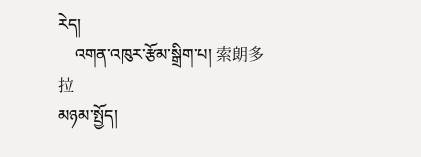རེད།
    འགན་འཁུར་རྩོམ་སྒྲིག་པ། 索朗多拉
མཉམ་སྤྱོད།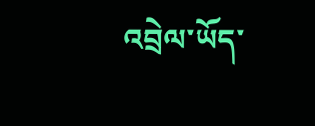འབྲེལ་ཡོད་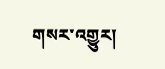གསར་འགྱུར།